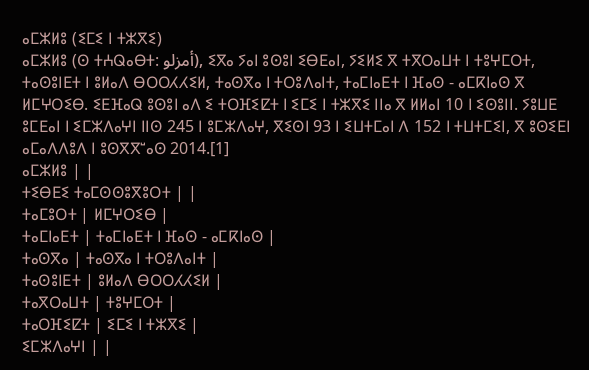ⴰⵎⵣⵍⵓ (ⵉⵎⵉ ⵏ ⵜⵣⴳⵉ)
ⴰⵎⵣⵍⵓ (ⵙ ⵜⵄⵕⴰⴱⵜ: أمزلو), ⵉⴳⴰ ⵢⴰⵏ ⵓⵙⵓⵏ ⵉⴱⴹⴰⵏ, ⵢⵉⵍⵉ ⴳ ⵜⴳⵔⴰⵡⵜ ⵏ ⵜⵓⵖⵎⵔⵜ, ⵜⴰⵙⵓⵏⴹⵜ ⵏ ⵓⵍⴰⴷ ⴱⵔⵔⵃⵃⵉⵍ, ⵜⴰⵙⴳⴰ ⵏ ⵜⵔⵓⴷⴰⵏⵜ, ⵜⴰⵎⵏⴰⴹⵜ ⵏ ⴼⴰⵙ - ⴰⵎⴽⵏⴰⵙ ⴳ ⵍⵎⵖⵔⵉⴱ. ⵉⴹⴼⴰⵕ ⵓⵙⵓⵏ ⴰⴷ ⵉ ⵜⵔⴼⵉⵇⵜ ⵏ ⵉⵎⵉ ⵏ ⵜⵣⴳⵉ ⵏⵏⴰ ⴳ ⵍⵍⴰⵏ 10 ⵏ ⵉⵙⵓⵏⵏ. ⵢⵓⵡⴹ ⵓⵎⴹⴰⵏ ⵏ ⵉⵎⵣⴷⴰⵖⵏ ⵏⵏⵙ 245 ⵏ ⵓⵎⵣⴷⴰⵖ, ⴳⵉⵙⵏ 93 ⵏ ⵉⵡⵜⵎⴰⵏ ⴷ 152 ⵏ ⵜⵡⵜⵎⵉⵏ, ⴳ ⵓⵙⵉⴹⵏ ⴰⵎⴰⴷⴷⵓⴷ ⵏ ⵓⵙⴳⴳⵯⴰⵙ 2014.[1]
ⴰⵎⵣⵍⵓ | |
ⵜⵉⴱⴹⵉ ⵜⴰⵎⵙⵙⵓⴳⵓⵔⵜ | |
ⵜⴰⵎⵓⵔⵜ | ⵍⵎⵖⵔⵉⴱ |
ⵜⴰⵎⵏⴰⴹⵜ | ⵜⴰⵎⵏⴰⴹⵜ ⵏ ⴼⴰⵙ - ⴰⵎⴽⵏⴰⵙ |
ⵜⴰⵙⴳⴰ | ⵜⴰⵙⴳⴰ ⵏ ⵜⵔⵓⴷⴰⵏⵜ |
ⵜⴰⵙⵓⵏⴹⵜ | ⵓⵍⴰⴷ ⴱⵔⵔⵃⵃⵉⵍ |
ⵜⴰⴳⵔⴰⵡⵜ | ⵜⵓⵖⵎⵔⵜ |
ⵜⴰⵔⴼⵉⵇⵜ | ⵉⵎⵉ ⵏ ⵜⵣⴳⵉ |
ⵉⵎⵣⴷⴰⵖⵏ | |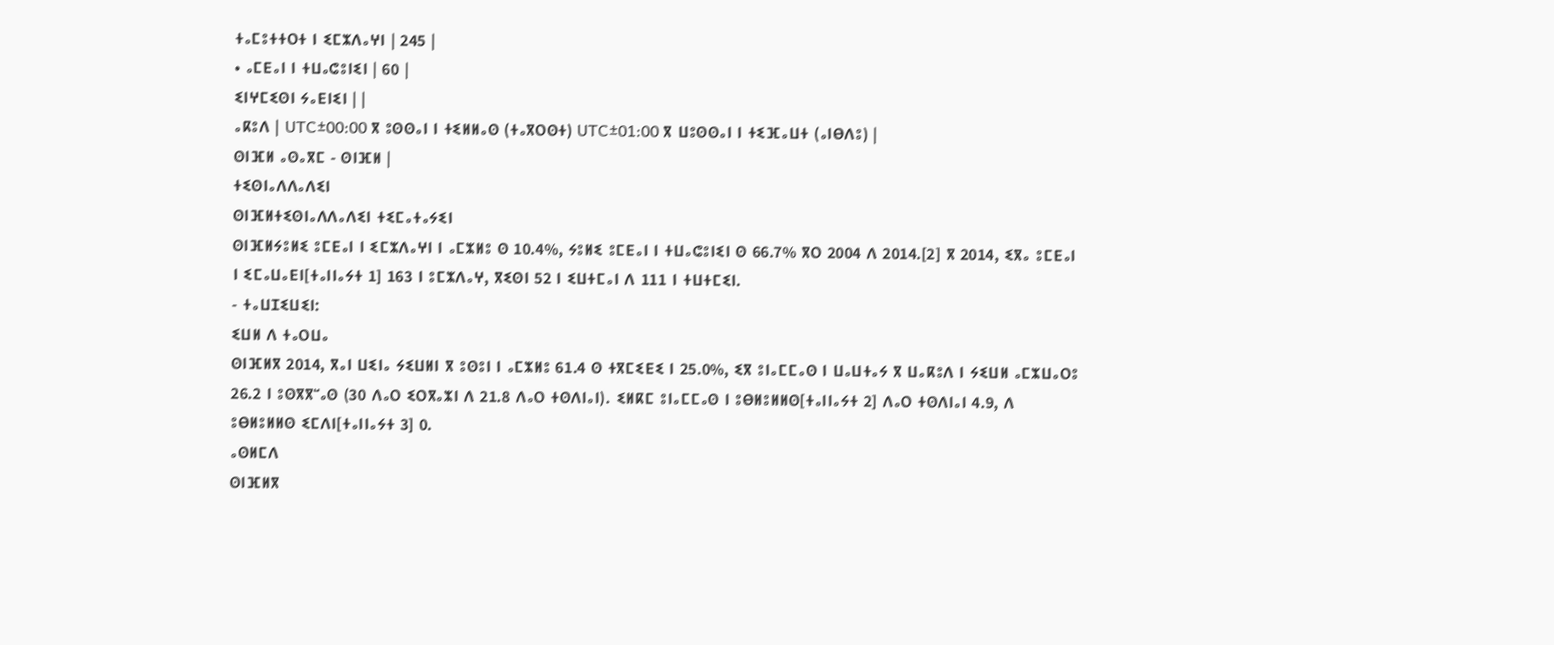ⵜⴰⵎⵓⵜⵜⵔⵜ ⵏ ⵉⵎⵣⴷⴰⵖⵏ | 245 |
• ⴰⵎⴹⴰⵏ ⵏ ⵜⵡⴰⵛⵓⵏⵉⵏ | 60 |
ⵉⵏⵖⵎⵉⵙⵏ ⵢⴰⴹⵏⵉⵏ | |
ⴰⴽⵓⴷ | UTC±00:00 ⴳ ⵓⵙⵙⴰⵏ ⵏ ⵜⵉⵍⵍⴰⵙ (ⵜⴰⴳⵔⵙⵜ) UTC±01:00 ⴳ ⵡⵓⵙⵙⴰⵏ ⵏ ⵜⵉⴼⴰⵡⵜ (ⴰⵏⴱⴷⵓ) |
ⵙⵏⴼⵍ ⴰⵙⴰⴳⵎ - ⵙⵏⴼⵍ |
ⵜⵉⵙⵏⴰⴷⴷⴰⴷⵉⵏ
ⵙⵏⴼⵍⵜⵉⵙⵏⴰⴷⴷⴰⴷⵉⵏ ⵜⵉⵎⴰⵜⴰⵢⵉⵏ
ⵙⵏⴼⵍⵢⵓⵍⵉ ⵓⵎⴹⴰⵏ ⵏ ⵉⵎⵣⴷⴰⵖⵏ ⵏ ⴰⵎⵣⵍⵓ ⵙ 10.4%, ⵢⵓⵍⵉ ⵓⵎⴹⴰⵏ ⵏ ⵜⵡⴰⵛⵓⵏⵉⵏ ⵙ 66.7% ⴳⵔ 2004 ⴷ 2014.[2] ⴳ 2014, ⵉⴳⴰ ⵓⵎⴹⴰⵏ ⵏ ⵉⵎⴰⵡⴰⴹⵏ[ⵜⴰⵏⵏⴰⵢⵜ 1] 163 ⵏ ⵓⵎⵣⴷⴰⵖ, ⴳⵉⵙⵏ 52 ⵏ ⵉⵡⵜⵎⴰⵏ ⴷ 111 ⵏ ⵜⵡⵜⵎⵉⵏ.
- ⵜⴰⵡⵊⵉⵡⵉⵏ:
ⵉⵡⵍ ⴷ ⵜⴰⵔⵡⴰ
ⵙⵏⴼⵍⴳ 2014, ⴳⴰⵏ ⵡⵉⵏⴰ ⵢⵉⵡⵍⵏ ⴳ ⵓⵙⵓⵏ ⵏ ⴰⵎⵣⵍⵓ 61.4 ⵙ ⵜⴳⵎⵉⴹⵉ ⵏ 25.0%, ⵉⴳ ⵓⵏⴰⵎⵎⴰⵙ ⵏ ⵡⴰⵡⵜⴰⵢ ⴳ ⵡⴰⴽⵓⴷ ⵏ ⵢⵉⵡⵍ ⴰⵎⵣⵡⴰⵔⵓ 26.2 ⵏ ⵓⵙⴳⴳⵯⴰⵙ (30 ⴷⴰⵔ ⵉⵔⴳⴰⵣⵏ ⴷ 21.8 ⴷⴰⵔ ⵜⵙⴷⵏⴰⵏ). ⵉⵍⴽⵎ ⵓⵏⴰⵎⵎⴰⵙ ⵏ ⵓⴱⵍⵓⵍⵍⵙ[ⵜⴰⵏⵏⴰⵢⵜ 2] ⴷⴰⵔ ⵜⵙⴷⵏⴰⵏ 4.9, ⴷ ⵓⴱⵍⵓⵍⵍⵙ ⵉⵎⴷⵏ[ⵜⴰⵏⵏⴰⵢⵜ 3] 0.
ⴰⵙⵍⵎⴷ
ⵙⵏⴼⵍⴳ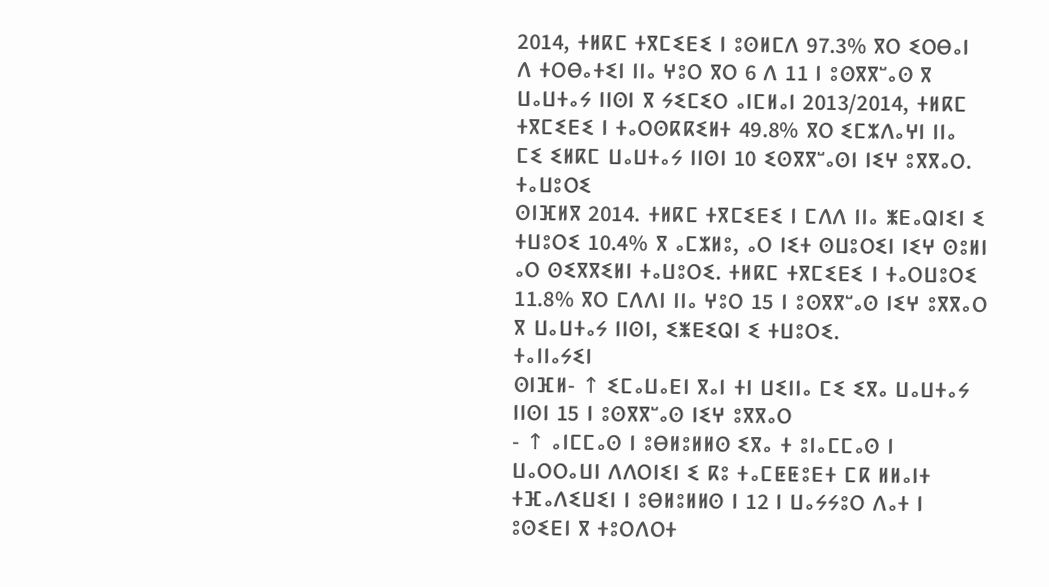2014, ⵜⵍⴽⵎ ⵜⴳⵎⵉⴹⵉ ⵏ ⵓⵙⵍⵎⴷ 97.3% ⴳⵔ ⵉⵔⴱⴰⵏ ⴷ ⵜⵔⴱⴰⵜⵉⵏ ⵏⵏⴰ ⵖⵓⵔ ⴳⵔ 6 ⴷ 11 ⵏ ⵓⵙⴳⴳⵯⴰⵙ ⴳ ⵡⴰⵡⵜⴰⵢ ⵏⵏⵙⵏ ⴳ ⵢⵉⵎⵉⵔ ⴰⵏⵎⵍⴰⵏ 2013/2014, ⵜⵍⴽⵎ ⵜⴳⵎⵉⴹⵉ ⵏ ⵜⴰⵔⵙⴽⴽⵉⵍⵜ 49.8% ⴳⵔ ⵉⵎⵣⴷⴰⵖⵏ ⵏⵏⴰ ⵎⵉ ⵉⵍⴽⵎ ⵡⴰⵡⵜⴰⵢ ⵏⵏⵙⵏ 10 ⵉⵙⴳⴳⵯⴰⵙⵏ ⵏⵉⵖ ⵓⴳⴳⴰⵔ.
ⵜⴰⵡⵓⵔⵉ
ⵙⵏⴼⵍⴳ 2014. ⵜⵍⴽⵎ ⵜⴳⵎⵉⴹⵉ ⵏ ⵎⴷⴷ ⵏⵏⴰ ⵥⴹⴰⵕⵏⵉⵏ ⵉ ⵜⵡⵓⵔⵉ 10.4% ⴳ ⴰⵎⵣⵍⵓ, ⴰⵔ ⵏⵉⵜ ⵙⵡⵓⵔⵉⵏ ⵏⵉⵖ ⵙⵓⵍⵏ ⴰⵔ ⵙⵉⴳⴳⵉⵍⵏ ⵜⴰⵡⵓⵔⵉ. ⵜⵍⴽⵎ ⵜⴳⵎⵉⴹⵉ ⵏ ⵜⴰⵔⵡⵓⵔⵉ 11.8% ⴳⵔ ⵎⴷⴷⵏ ⵏⵏⴰ ⵖⵓⵔ 15 ⵏ ⵓⵙⴳⴳⵯⴰⵙ ⵏⵉⵖ ⵓⴳⴳⴰⵔ ⴳ ⵡⴰⵡⵜⴰⵢ ⵏⵏⵙⵏ, ⵉⵥⴹⵉⵕⵏ ⵉ ⵜⵡⵓⵔⵉ.
ⵜⴰⵏⵏⴰⵢⵉⵏ
ⵙⵏⴼⵍ- ↑ ⵉⵎⴰⵡⴰⴹⵏ ⴳⴰⵏ ⵜⵏ ⵡⵉⵏⵏⴰ ⵎⵉ ⵉⴳⴰ ⵡⴰⵡⵜⴰⵢ ⵏⵏⵙⵏ 15 ⵏ ⵓⵙⴳⴳⵯⴰⵙ ⵏⵉⵖ ⵓⴳⴳⴰⵔ
- ↑ ⴰⵏⵎⵎⴰⵙ ⵏ ⵓⴱⵍⵓⵍⵍⵙ ⵉⴳⴰ ⵜ ⵓⵏⴰⵎⵎⴰⵙ ⵏ ⵡⴰⵔⵔⴰⵡⵏ ⴷⴷⵔⵏⵉⵏ ⵉ ⴽⵓ ⵜⴰⵎⵟⵟⵓⴹⵜ ⵎⴽ ⵍⵍⴰⵏⵜ ⵜⴼⴰⴷⵉⵡⵉⵏ ⵏ ⵓⴱⵍⵓⵍⵍⵙ ⵏ 12 ⵏ ⵡⴰⵢⵢⵓⵔ ⴷⴰⵜ ⵏ ⵓⵙⵉⴹⵏ ⴳ ⵜⵓⵔⴷⵔⵜ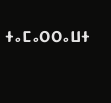ⵜⴰⵎⴰⵔⵔⴰⵡⵜ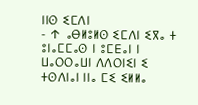ⵏⵏⵙ ⵉⵎⴷⵏ
- ↑ ⴰⴱⵍⵓⵍⵙ ⵉⵎⴷⵏ ⵉⴳⴰ ⵜ ⵓⵏⴰⵎⵎⴰⵙ ⵏ ⵓⵎⴹⴰⵏ ⵏ ⵡⴰⵔⵔⴰⵡⵏ ⴷⴷⵔⵏⵉⵏ ⵉ ⵜⵙⴷⵏⴰⵏ ⵏⵏⴰ ⵎⵉ ⵉⵍⵍⴰ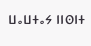ⵡⴰⵡⵜⴰⵢ ⵏⵏⵙⵏⵜ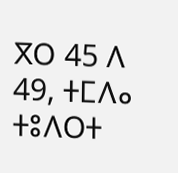ⴳⵔ 45 ⴷ 49, ⵜⵎⴷⴰ ⵜⵓⴷⵔⵜ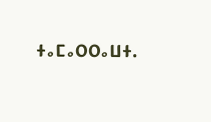ⵜⴰⵎⴰⵔⵔⴰⵡⵜ.